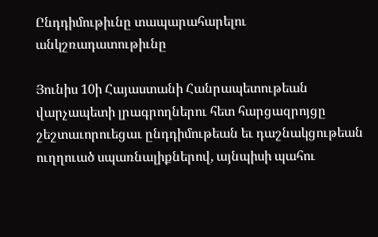Ընդդիմութիւնը տապարահարելու անկշռադատութիւնը

Յունիս 10ի Հայաստանի Հանրապետութեան վարչապետի լրագրողներու հետ հարցազրոյցը շեշտաւորուեցաւ ընդդիմութեան եւ դաշնակցութեան ուղղուած սպառնալիքներով, այնպիսի պահու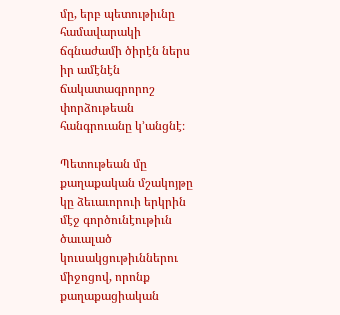մը, երբ պետութիւնը համավարակի ճգնաժամի ծիրէն ներս իր ամէնէն ճակատագրորոշ փորձութեան հանգրուանը կ՚անցնէ։

Պետութեան մը քաղաքական մշակոյթը կը ձեւաւորուի երկրին մէջ գործունէութիւն ծաւալած կուսակցութիւններու միջոցով, որոնք քաղաքացիական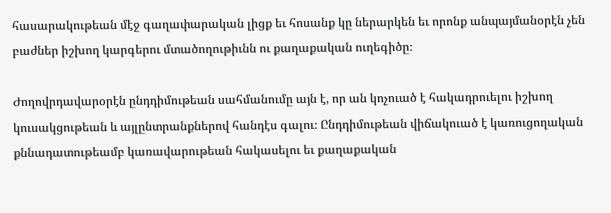հասարակութեան մէջ գաղափարական լիցք եւ հոսանք կը ներարկեն եւ որոնք անպայմանօրէն չեն բաժներ իշխող կարգերու մտածողութիւնն ու քաղաքական ուղեգիծը։

Ժողովրդավարօրէն ընդդիմութեան սահմանումը այն է, որ ան կոչուած է հակադրուելու իշխող կուսակցութեան և այլընտրանքներով հանդէս գալու։ Ընդդիմութեան վիճակուած է կառուցողական քննադատութեամբ կառավարութեան հակասելու եւ քաղաքական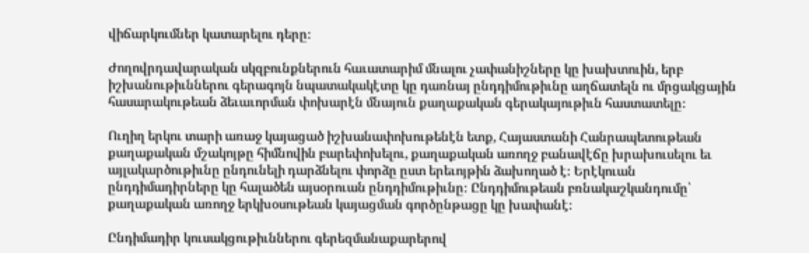վիճարկումներ կատարելու դերը։

Ժողովրդավարական սկզբունքներուն հաւատարիմ մնալու չափանիշները կը խախտուին, երբ իշխանութիւններու գերագոյն նպատակակէտը կը դառնայ ընդդիմութիւնը աղճատելն ու մրցակցային հասարակութեան ձեւաւորման փոխարէն մնայուն քաղաքական գերակայութիւն հաստատելը։

Ուղիղ երկու տարի առաջ կայացած իշխանափոխութենէն ետք, Հայաստանի Հանրապետութեան քաղաքական մշակոյթը հիմնովին բարեփոխելու, քաղաքական առողջ բանավէճը խրախուսելու եւ այլակարծութիւնը ընդունելի դարձնելու փորձը ըստ երեւոյթին ձախողած է։ Երէկուան ընդդիմադիրները կը հալածեն այսօրուան ընդդիմութիւնը։ Ընդդիմութեան բռնակաշկանդումը՝ քաղաքական առողջ երկխօսութեան կայացման գործընթացը կը խափանէ։

Ընդիմադիր կուսակցութիւններու գերեզմանաքարերով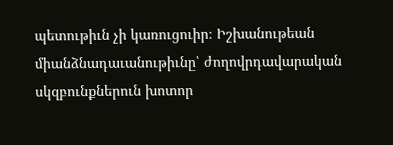պետութիւն չի կառուցուիր։ Իշխանութեան միանձնադաւանութիւնը՝ ժողովրդավարական սկզբունքներուն խոտոր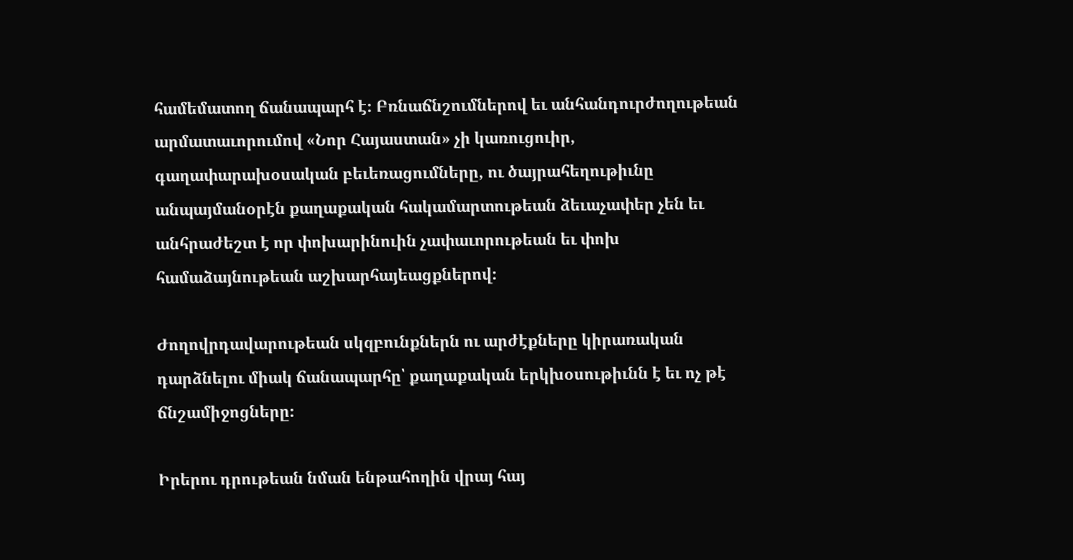համեմատող ճանապարհ է։ Բռնաճնշումներով եւ անհանդուրժողութեան արմատաւորումով «Նոր Հայաստան» չի կառուցուիր, գաղափարախօսական բեւեռացումները, ու ծայրահեղութիւնը անպայմանօրէն քաղաքական հակամարտութեան ձեւաչափեր չեն եւ անհրաժեշտ է որ փոխարինուին չափաւորութեան եւ փոխ համաձայնութեան աշխարհայեացքներով։

Ժողովրդավարութեան սկզբունքներն ու արժէքները կիրառական դարձնելու միակ ճանապարհը՝ քաղաքական երկխօսութիւնն է եւ ոչ թէ ճնշամիջոցները։

Իրերու դրութեան նման ենթահողին վրայ հայ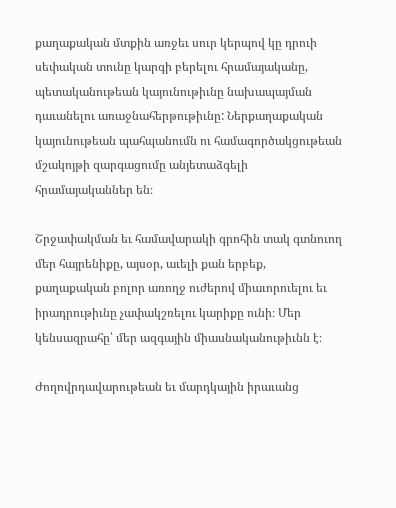քաղաքական մտքին առջեւ սուր կերպով կը դրուի սեփական տունը կարգի բերելու հրամայականը, պետականութեան կայունութիւնը նախապայման դաւանելու առաջնահերթութիւնը: Ներքաղաքական կայունութեան պահպանումն ու համագործակցութեան մշակոյթի զարգացումը անյետաձգելի հրամայականներ են։

Շրջափակման եւ համավարակի գրոհին տակ գտնուող մեր հայրենիքը, այսօր, աւելի քան երբեք, քաղաքական բոլոր առողջ ուժերով միաւորուելու եւ իրադրութիւնը չափակշռելու կարիքը ունի։ Մեր կենսազրահը՝ մեր ազգային միասնականութիւնն է։

Ժողովրդավարութեան եւ մարդկային իրաւանց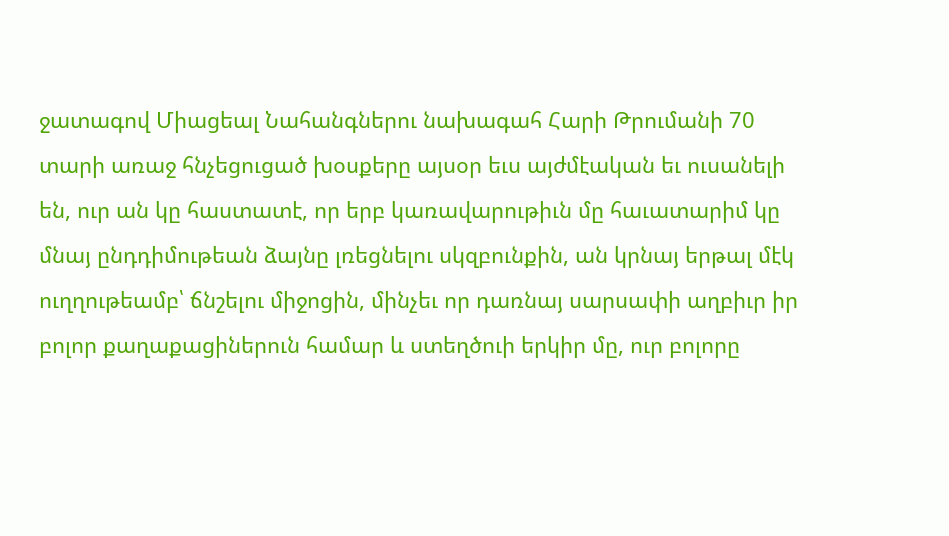ջատագով Միացեալ Նահանգներու նախագահ Հարի Թրումանի 70 տարի առաջ հնչեցուցած խօսքերը այսօր եւս այժմէական եւ ուսանելի են, ուր ան կը հաստատէ, որ երբ կառավարութիւն մը հաւատարիմ կը մնայ ընդդիմութեան ձայնը լռեցնելու սկզբունքին, ան կրնայ երթալ մէկ ուղղութեամբ՝ ճնշելու միջոցին, մինչեւ որ դառնայ սարսափի աղբիւր իր բոլոր քաղաքացիներուն համար և ստեղծուի երկիր մը, ուր բոլորը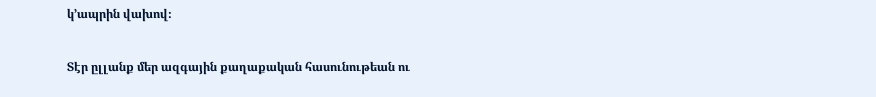կ՚ապրին վախով։

Տէր ըլլանք մեր ազգային քաղաքական հասունութեան ու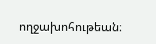ողջախոհութեան։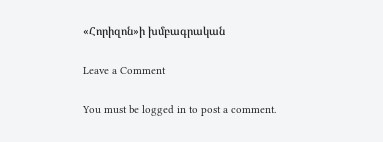«Հորիզոն»ի խմբագրական

Leave a Comment

You must be logged in to post a comment.